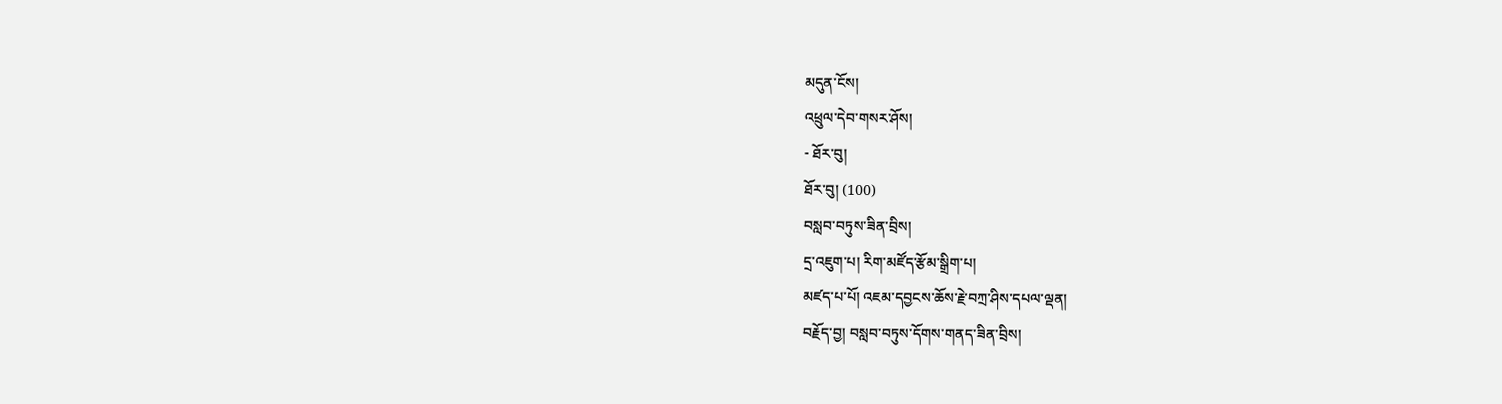མདུན་ངོས།
འཕྲུལ་དེབ་གསར་ཤོས།
- ཐོར་བུ།
ཐོར་བུ། (100)
བསླབ་བཏུས་ཟིན་བྲིས།
དྲ་འཇུག་པ། རིག་མཛོད་རྩོམ་སྒྲིག་པ།
མཛད་པ་པོ། འཇམ་དབྱངས་ཆོས་རྗེ་བཀྲ་ཤིས་དཔལ་ལྡན།
བརྗོད་བྱ། བསླབ་བཏུས་དོགས་གནད་ཟིན་བྲིས།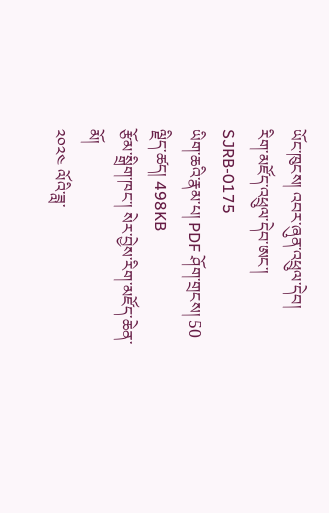ཡོང་ཁུངས། འབར་ཞུན་འཕྲུལ་དེབ།
རིག་མཛོད་འཕྲུལ་དེབ་ཨང་། SJRB-0175
ཡིག་ཆའི་རྣམ་པ། PDF ཤོག་གྲངས། 50 ལྗིད་ཚད། 498KB
རྩོམ་སྒྲིག་ཁང་། སེར་བྱེས་རིག་མཛོད་ཆེན་མོ།
༢༠༢༤ ལོའི་ཟླ་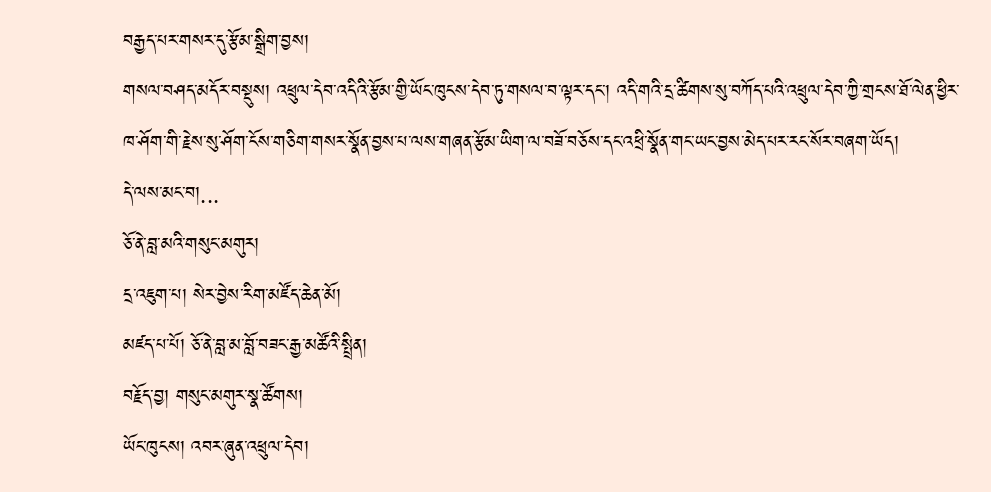བརྒྱད་པར་གསར་དུ་རྩོམ་སྒྲིག་བྱས།
གསལ་བཤད་མདོར་བསྡུས། འཕྲུལ་དེབ་འདིའི་རྩོམ་གྱི་ཡོང་ཁུངས་དེབ་ཏུ་གསལ་བ་ལྟར་དང་། འདི་གའི་དྲ་ཚིགས་སུ་བཀོད་པའི་འཕྲུལ་དེབ་ཀྱི་གྲངས་ཐོ་ལེན་ཕྱིར་ཁ་ཤོག་གི་རྗེས་སུ་ཤོག་ངོས་གཅིག་གསར་སྣོན་བྱས་པ་ལས་གཞན་རྩོམ་ཡིག་ལ་བཟོ་བཅོས་དང་འཕྲི་སྣོན་གང་ཡང་བྱས་མེད་པར་རང་སོར་བཞག་ཡོད།
དེ་ལས་མང་བ།...
ཅོ་ནེ་བླ་མའི་གསུང་མགུར།
དྲ་འཇུག་པ། སེར་བྱེས་རིག་མཛོད་ཆེན་མོ།
མཛད་པ་པོ། ཅོ་ནེ་བླ་མ་བློ་བཟང་རྒྱ་མཚོའི་སྤྲིན།
བརྗོད་བྱ། གསུང་མགུར་སྣ་ཚོགས།
ཡོང་ཁུངས། འབར་ཞུན་འཕྲུལ་དེབ།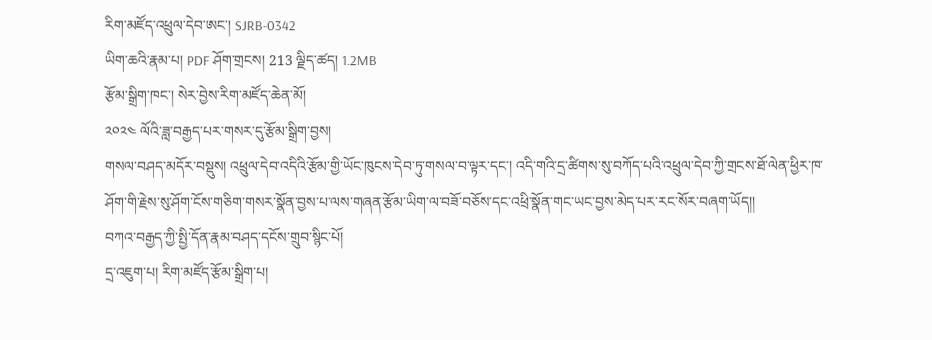རིག་མཛོད་འཕྲུལ་དེབ་ཨང་། SJRB-0342
ཡིག་ཆའི་རྣམ་པ། PDF ཤོག་གྲངས། 213 ལྗིད་ཚད། 1.2MB
རྩོམ་སྒྲིག་ཁང་། སེར་བྱེས་རིག་མཛོད་ཆེན་མོ།
༢༠༢༤ ལོའི་ཟླ་བརྒྱད་པར་གསར་དུ་རྩོམ་སྒྲིག་བྱས།
གསལ་བཤད་མདོར་བསྡུས། འཕྲུལ་དེབ་འདིའི་རྩོམ་གྱི་ཡོང་ཁུངས་དེབ་ཏུ་གསལ་བ་ལྟར་དང་། འདི་གའི་དྲ་ཚིགས་སུ་བཀོད་པའི་འཕྲུལ་དེབ་ཀྱི་གྲངས་ཐོ་ལེན་ཕྱིར་ཁ་ཤོག་གི་རྗེས་སུ་ཤོག་ངོས་གཅིག་གསར་སྣོན་བྱས་པ་ལས་གཞན་རྩོམ་ཡིག་ལ་བཟོ་བཅོས་དང་འཕྲི་སྣོན་གང་ཡང་བྱས་མེད་པར་རང་སོར་བཞག་ཡོད།།
བཀའ་བརྒྱད་ཀྱི་སྤྱི་དོན་རྣམ་བཤད་དངོས་གྲུབ་སྙིང་པོ།
དྲ་འཇུག་པ། རིག་མཛོད་རྩོམ་སྒྲིག་པ།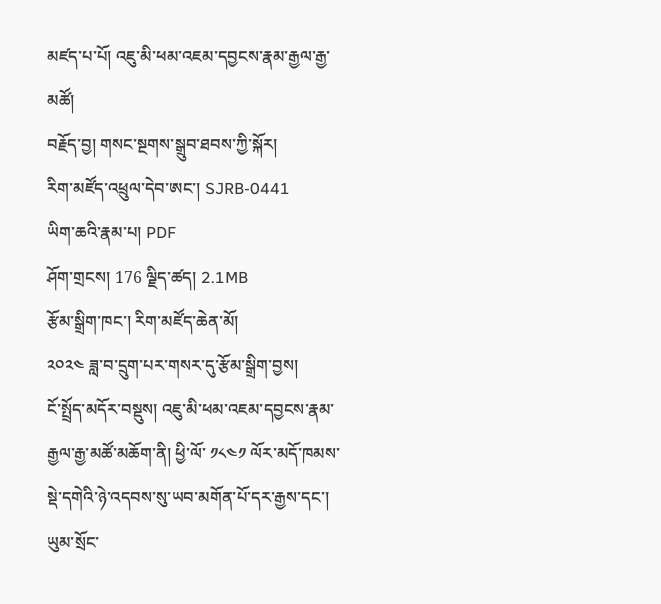མཛད་པ་པོ། འཇུ་མི་ཕམ་འཇམ་དབྱངས་རྣམ་རྒྱལ་རྒྱ་མཚོ།
བརྗོད་བྱ། གསང་སྔགས་སྒྲུབ་ཐབས་ཀྱི་སྐོར།
རིག་མཛོད་འཕྲུལ་དེབ་ཨང་། SJRB-0441
ཡིག་ཆའི་རྣམ་པ། PDF
ཤོག་གྲངས། 176 ལྗིད་ཚད། 2.1MB
རྩོམ་སྒྲིག་ཁང་། རིག་མཛོད་ཆེན་མོ།
༢༠༢༤ ཟླ་བ་དྲུག་པར་གསར་དུ་རྩོམ་སྒྲིག་བྱས།
ངོ་སྤྲོད་མདོར་བསྡུས། འཇུ་མི་ཕམ་འཇམ་དབྱངས་རྣམ་རྒྱལ་རྒྱ་མཚོ་མཆོག་ནི། ཕྱི་ལོ་ ༡༨༤༡ ལོར་མདོ་ཁམས་སྡེ་དགེའི་ཉེ་འདབས་སུ་ཡབ་མགོན་པོ་དར་རྒྱས་དང་། ཡུམ་སྲོང་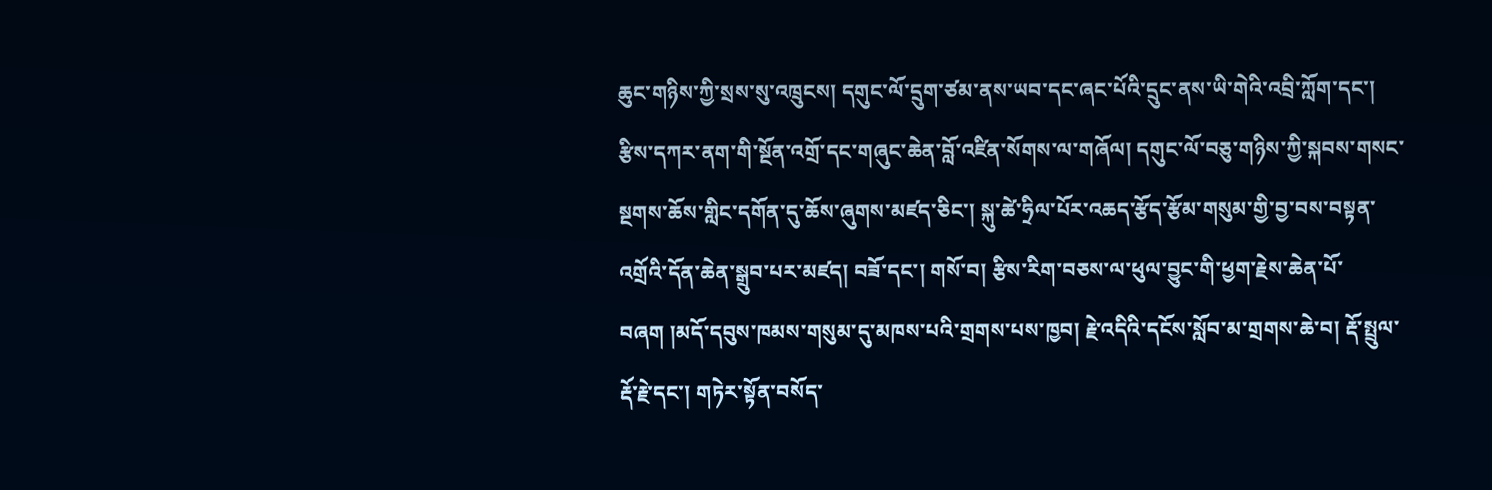ཆུང་གཉིས་ཀྱི་སྲས་སུ་འཁྲུངས། དགུང་ལོ་དྲུག་ཙམ་ནས་ཡབ་དང་ཞང་པོའི་དྲུང་ནས་ཡི་གེའི་འབྲི་ཀློག་དང་། རྩིས་དཀར་ནག་གི་སྔོན་འགྲོ་དང་གཞུང་ཆེན་བློ་འཛིན་སོགས་ལ་གཞོལ། དགུང་ལོ་བཅུ་གཉིས་ཀྱི་སྐབས་གསང་སྔགས་ཆོས་གླིང་དགོན་དུ་ཆོས་ཞུགས་མཛད་ཅིང་། སྐུ་ཚེ་ཧྲིལ་པོར་འཆད་རྩོད་རྩོམ་གསུམ་གྱི་བྱ་བས་བསྟན་འགྲོའི་དོན་ཆེན་སྒྲུབ་པར་མཛད། བཟོ་དང་། གསོ་བ། རྩིས་རིག་བཅས་ལ་ཕུལ་བྱུང་གི་ཕྱག་རྗེས་ཆེན་པོ་བཞག །མདོ་དབུས་ཁམས་གསུམ་དུ་མཁས་པའི་གྲགས་པས་ཁྱབ། རྗེ་འདིའི་དངོས་སློབ་མ་གྲགས་ཆེ་བ། རྡོ་སྤྲུལ་རྡོ་རྗེ་དང་། གཏེར་སྟོན་བསོད་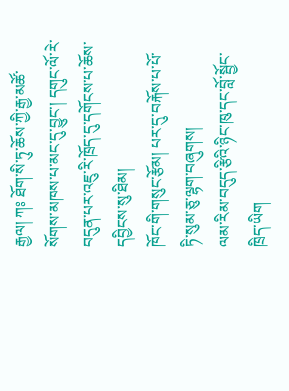རྒྱལ། ཀཿ ཐོག་སི་ཏུ་ཆོས་ཀྱི་རྒྱ་མཚོ་སོགས་མཁས་པ་མང་དུ་བྱུང་། དགུང་ལོ་རེ་བདུན་པར་འཇུ་རི་ཁྲོད་དུ་དགོངས་པ་ཆོས་དབྱིངས་སུ་ཐིམ།
ཁོང་གི་གསུང་རྩོམ། པར་དུ་བརྐོས་པ་པོ་ཏི་སུམ་ཅུ་ལྷག་བཞུགས།
ལམ་རིམ་བདུད་རྩིའི་ཉིང་ཁུ་དང་བློ་སྦྱོང་ཁྲིད་ཡིག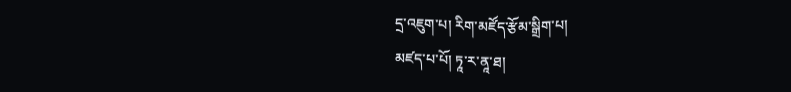དྲ་འཇུག་པ། རིག་མཛོད་རྩོམ་སྒྲིག་པ།
མཛད་པ་པོ། ཏཱ་ར་ནཱ་ཐ།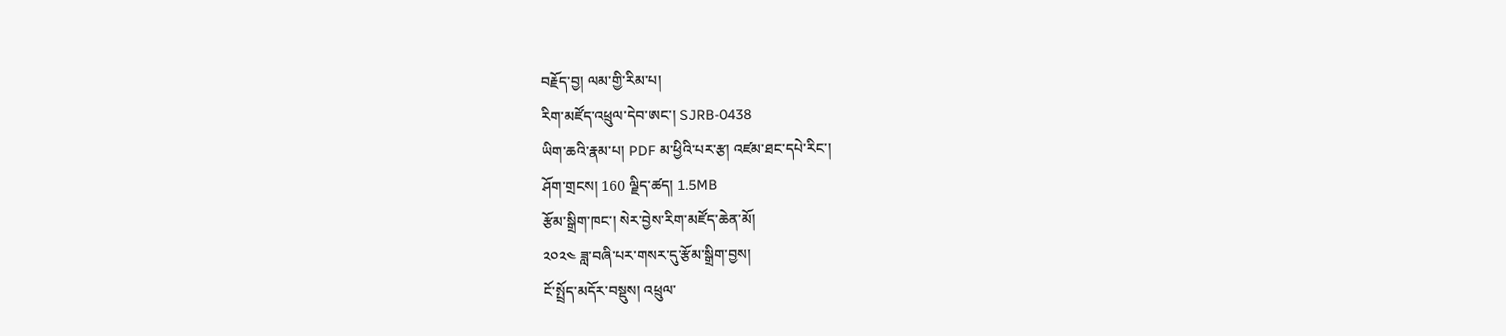བརྗོད་བྱ། ལམ་གྱི་རིམ་པ།
རིག་མཛོད་འཕྲུལ་དེབ་ཨང་། SJRB-0438
ཡིག་ཆའི་རྣམ་པ། PDF མ་ཕྱིའི་པར་རྩ། འཛམ་ཐང་དཔེ་རིང་།
ཤོག་གྲངས། 160 ལྗིད་ཚད། 1.5MB
རྩོམ་སྒྲིག་ཁང་། སེར་བྱེས་རིག་མཛོད་ཆེན་མོ།
༢༠༢༤ ཟླ་བཞི་པར་གསར་དུ་རྩོམ་སྒྲིག་བྱས།
ངོ་སྤྲོད་མདོར་བསྡུས། འཕྲུལ་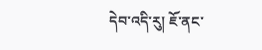དེབ་འདི་རུ། ཇོ་ནང་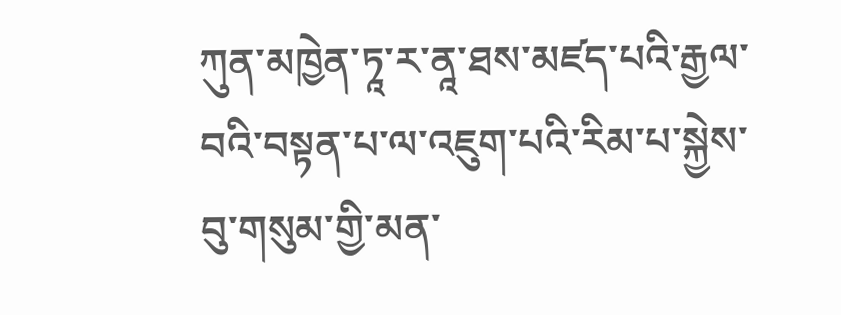ཀུན་མཁྱེན་ཏཱ་ར་ནཱ་ཐས་མཛད་པའི་རྒྱལ་བའི་བསྟན་པ་ལ་འཇུག་པའི་རིམ་པ་སྐྱེས་བུ་གསུམ་གྱི་མན་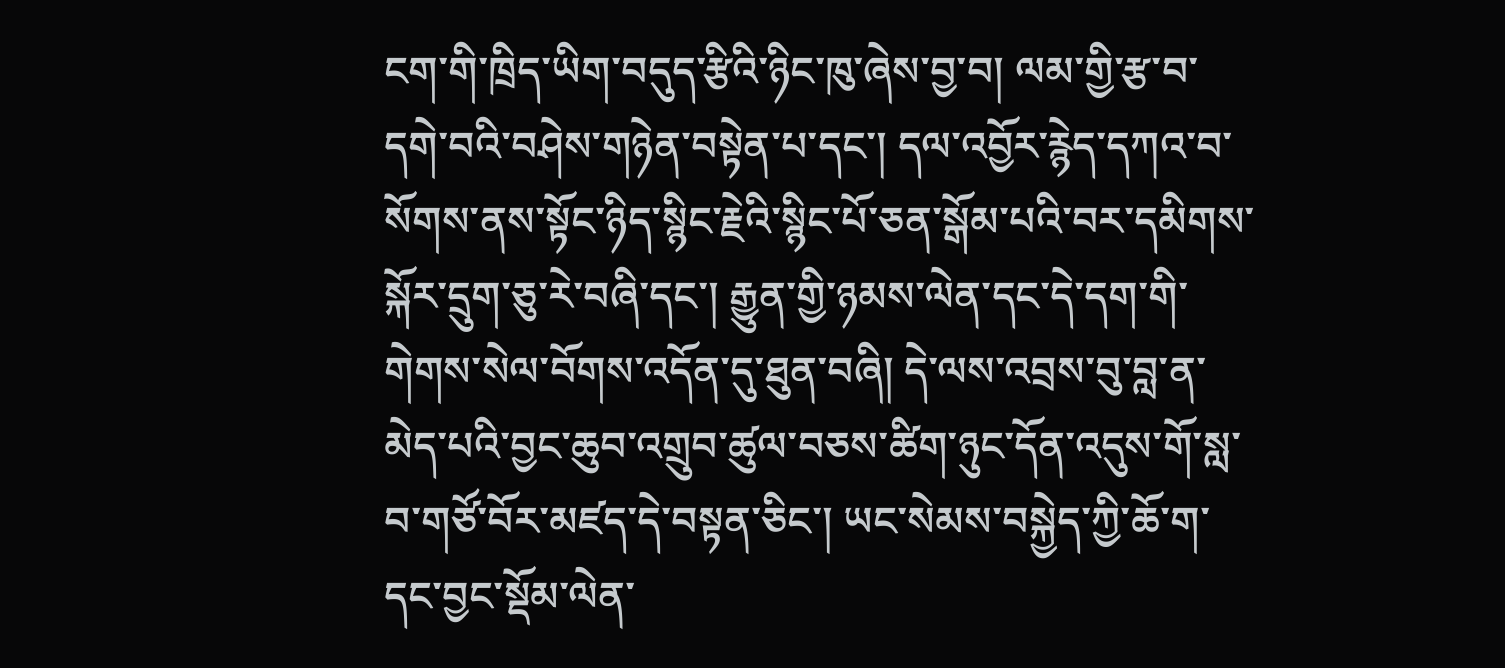ངག་གི་ཁྲིད་ཡིག་བདུད་རྩིའི་ཉིང་ཁུ་ཞེས་བྱ་བ། ལམ་གྱི་རྩ་བ་དགེ་བའི་བཤེས་གཉེན་བསྟེན་པ་དང་། དལ་འབྱོར་རྙེད་དཀའ་བ་སོགས་ནས་སྟོང་ཉིད་སྙིང་རྗེའི་སྙིང་པོ་ཅན་སྒོམ་པའི་བར་དམིགས་སྐོར་དྲུག་ཅུ་རེ་བཞི་དང་། རྒྱུན་གྱི་ཉམས་ལེན་དང་དེ་དག་གི་གེགས་སེལ་བོགས་འདོན་དུ་ཐུན་བཞི། དེ་ལས་འབྲས་བུ་བླ་ན་མེད་པའི་བྱང་ཆུབ་འགྲུབ་ཚུལ་བཅས་ཚིག་ཉུང་དོན་འདུས་གོ་སླ་བ་གཙོ་བོར་མཛད་དེ་བསྟན་ཅིང་། ཡང་སེམས་བསྐྱེད་ཀྱི་ཆོ་ག་དང་བྱང་སྡོམ་ལེན་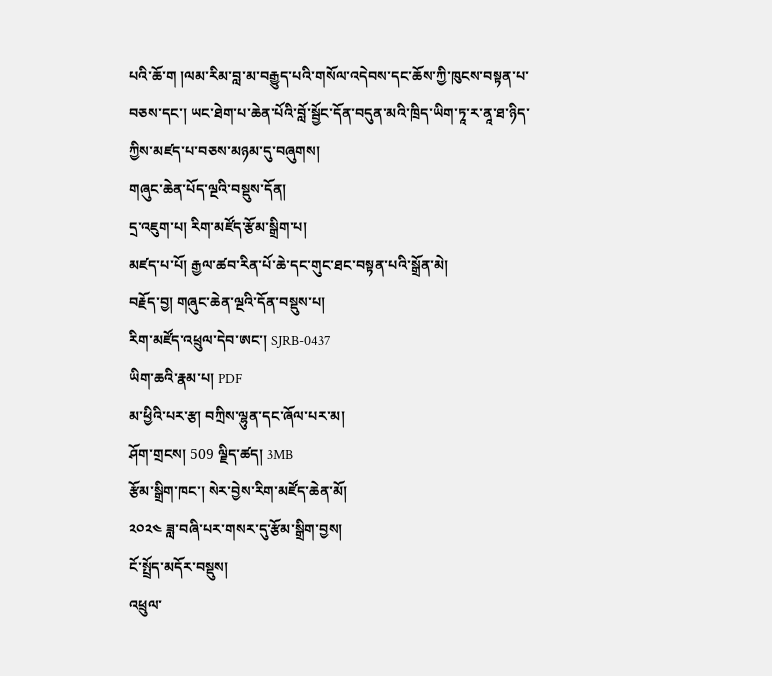པའི་ཆོ་ག །ལམ་རིམ་བླ་མ་བརྒྱུད་པའི་གསོལ་འདེབས་དང་ཆོས་ཀྱི་ཁུངས་བསྟན་པ་བཅས་དང་། ཡང་ཐེག་པ་ཆེན་པོའི་བློ་སྦྱོང་དོན་བདུན་མའི་ཁྲིད་ཡིག་ཏཱ་ར་ནཱ་ཐ་ཉིད་ཀྱིས་མཛད་པ་བཅས་མཉམ་དུ་བཞུགས།
གཞུང་ཆེན་པོད་ལྔའི་བསྡུས་དོན།
དྲ་འཇུག་པ། རིག་མཛོད་རྩོམ་སྒྲིག་པ།
མཛད་པ་པོ། རྒྱལ་ཚབ་རིན་པོ་ཆེ་དང་གུང་ཐང་བསྟན་པའི་སྒྲོན་མེ།
བརྗོད་བྱ། གཞུང་ཆེན་ལྔའི་དོན་བསྡུས་པ།
རིག་མཛོད་འཕྲུལ་དེབ་ཨང་། SJRB-0437
ཡིག་ཆའི་རྣམ་པ། PDF
མ་ཕྱིའི་པར་རྩ། བཀྲིས་ལྷུན་དང་ཞོལ་པར་མ།
ཤོག་གྲངས། 509 ལྗིད་ཚད། 3MB
རྩོམ་སྒྲིག་ཁང་། སེར་བྱེས་རིག་མཛོད་ཆེན་མོ།
༢༠༢༤ ཟླ་བཞི་པར་གསར་དུ་རྩོམ་སྒྲིག་བྱས།
ངོ་སྤྲོད་མདོར་བསྡུས།
འཕྲུལ་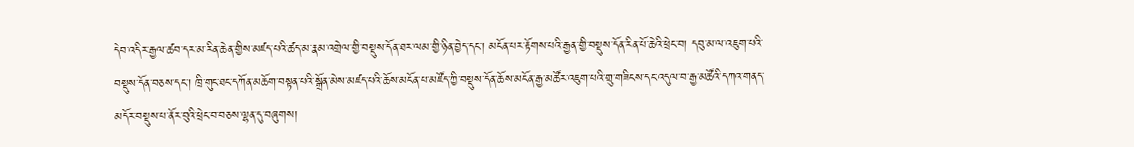དེབ་འདིར་རྒྱལ་ཚབ་དར་མ་རིན་ཆེན་གྱིས་མཛད་པའི་ཚད་མ་རྣམ་འགྲེལ་གྱི་བསྡུས་དོན་ཐར་ལམ་གྱི་ཉིན་བྱེད་དང་། མངོན་པར་རྟོགས་པའི་རྒྱན་གྱི་བསྡུས་དོན་རིན་པོ་ཆེའི་ཕྲེང་བ། དབུ་མ་ལ་འཇུག་པའི་བསྡུས་དོན་བཅས་དང་། ཁྲི་གུང་ཐང་དཀོན་མཆོག་བསྟན་པའི་སྒྲོན་མེས་མཛད་པའི་ཆོས་མངོན་པ་མཛོད་ཀྱི་བསྡུས་དོན་ཆོས་མངོན་རྒྱ་མཚོར་འཇུག་པའི་གྲུ་གཟིངས་དང་འདུལ་བ་རྒྱ་མཚོའི་དཀའ་གནད་མདོར་བསྡུས་པ་ནོར་བུའི་ཕྲེང་བ་བཅས་ལྷན་དུ་བཞུགས།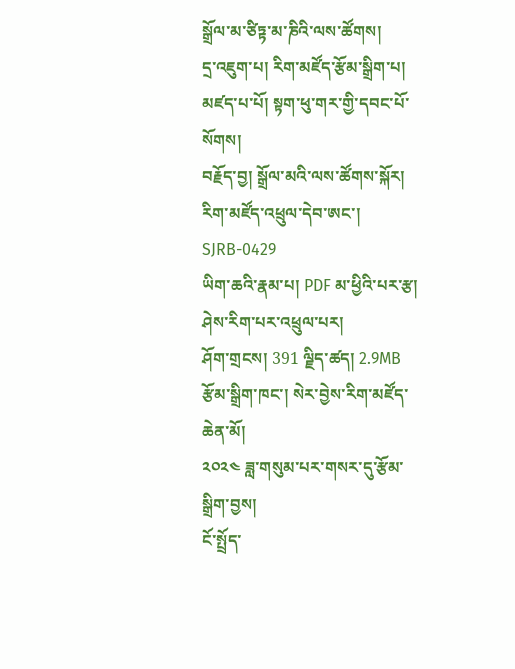སྒྲོལ་མ་ཙིཏྟ་མ་ཎིའི་ལས་ཚོགས།
དྲ་འཇུག་པ། རིག་མཛོད་རྩོམ་སྒྲིག་པ།
མཛད་པ་པོ། སྟག་ཕུ་གར་གྱི་དབང་པོ་སོགས།
བརྗོད་བྱ། སྒྲོལ་མའི་ལས་ཚོགས་སྐོར།
རིག་མཛོད་འཕྲུལ་དེབ་ཨང་། SJRB-0429
ཡིག་ཆའི་རྣམ་པ། PDF མ་ཕྱིའི་པར་རྩ། ཤེས་རིག་པར་འཕྲུལ་པར།
ཤོག་གྲངས། 391 ལྗིད་ཚད། 2.9MB
རྩོམ་སྒྲིག་ཁང་། སེར་བྱེས་རིག་མཛོད་ཆེན་མོ།
༢༠༢༤ ཟླ་གསུམ་པར་གསར་དུ་རྩོམ་སྒྲིག་བྱས།
ངོ་སྤྲོད་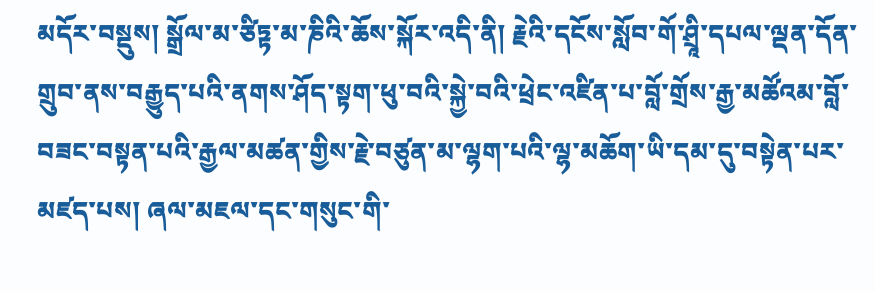མདོར་བསྡུས། སྒྲོལ་མ་ཙིཏྟ་མ་ཎིའི་ཆོས་སྐོར་འདི་ནི། རྗེའི་དངོས་སློབ་གོ་ཤྲཱི་དཔལ་ལྡན་དོན་གྲུབ་ནས་བརྒྱུད་པའི་ནགས་ཤོད་སྟག་ཕུ་བའི་སྐྱེ་བའི་ཕྲེང་འཛིན་པ་བློ་གྲོས་རྒྱ་མཚོའམ་བློ་བཟང་བསྟན་པའི་རྒྱལ་མཚན་གྱིས་རྗེ་བཙུན་མ་ལྷག་པའི་ལྷ་མཆོག་ཡི་དམ་དུ་བསྟེན་པར་མཛད་པས། ཞལ་མཇལ་དང་གསུང་གི་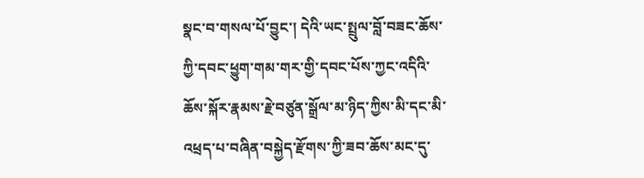སྣང་བ་གསལ་པོ་བྱུང་། དེའི་ཡང་སྤྲུལ་བློ་བཟང་ཆོས་ཀྱི་དབང་ཕྱུག་གམ་གར་གྱི་དབང་པོས་ཀྱང་འདིའི་ཆོས་སྐོར་རྣམས་རྗེ་བཙུན་སྒྲོལ་མ་ཉིད་ཀྱིས་མི་དང་མི་འཕྲད་པ་བཞིན་བསྐྱེད་རྫོགས་ཀྱི་ཟབ་ཆོས་མང་དུ་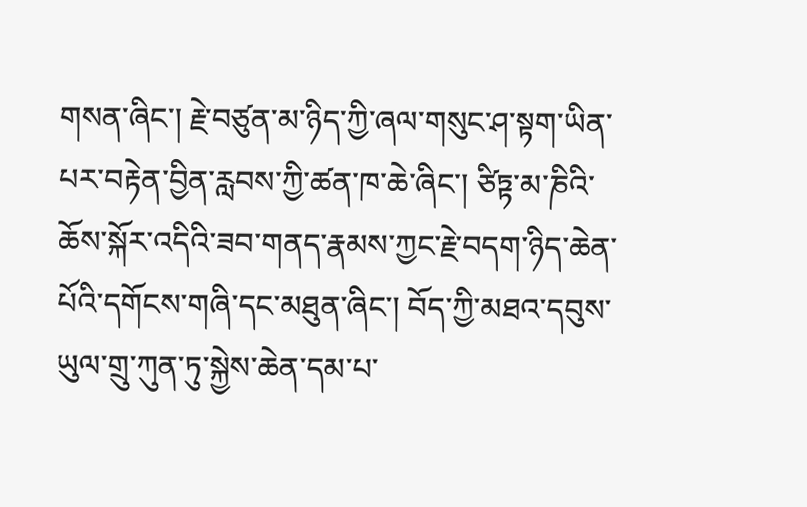གསན་ཞིང་། རྗེ་བཙུན་མ་ཉིད་ཀྱི་ཞལ་གསུང་ཤ་སྟག་ཡིན་པར་བརྟེན་བྱིན་རླབས་ཀྱི་ཚན་ཁ་ཆེ་ཞིང་། ཙིཏྟ་མ་ཎིའི་ཆོས་སྐོར་འདིའི་ཟབ་གནད་རྣམས་ཀྱང་རྗེ་བདག་ཉིད་ཆེན་པོའི་དགོངས་གཞི་དང་མཐུན་ཞིང་། བོད་ཀྱི་མཐའ་དབུས་ཡུལ་གྲུ་ཀུན་ཏུ་སྐྱེས་ཆེན་དམ་པ་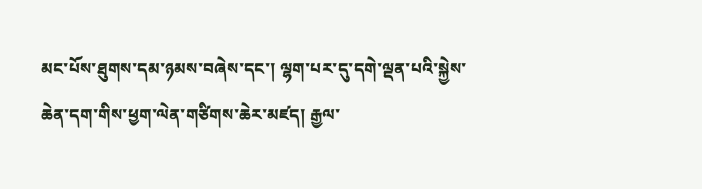མང་པོས་ཐུགས་དམ་ཉམས་བཞེས་དང་། ལྷག་པར་དུ་དགེ་ལྡན་པའི་སྐྱེས་ཆེན་དག་གིས་ཕྱག་ལེན་གཙིགས་ཆེར་མཛད། རྒྱལ་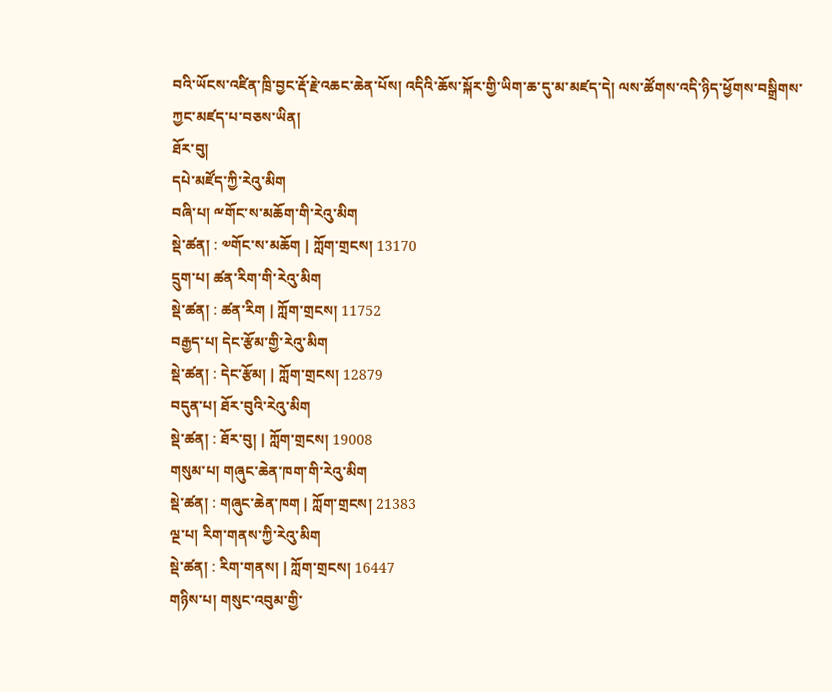བའི་ཡོངས་འཛིན་ཁྲི་བྱང་རྡོ་རྗེ་འཆང་ཆེན་པོས། འདིའི་ཆོས་སྐོར་གྱི་ཡིག་ཆ་དུ་མ་མཛད་དེ། ལས་ཚོགས་འདི་ཉིད་ཕྱོགས་བསྒྲིགས་ཀྱང་མཛད་པ་བཅས་ཡིན།
ཐོར་བུ།
དཔེ་མཛོད་ཀྱི་རེའུ་མིག
བཞི་པ། ྋགོང་ས་མཆོག་གི་རེའུ་མིག
སྡེ་ཚན། : ༧གོང་ས་མཆོག | ཀློག་གྲངས། 13170
དྲུག་པ། ཚན་རིག་གི་རེའུ་མིག
སྡེ་ཚན། : ཚན་རིག | ཀློག་གྲངས། 11752
བརྒྱད་པ། དེང་རྩོམ་གྱི་རེའུ་མིག
སྡེ་ཚན། : དེང་རྩོམ། | ཀློག་གྲངས། 12879
བདུན་པ། ཐོར་བུའི་རེའུ་མིག
སྡེ་ཚན། : ཐོར་བུ། | ཀློག་གྲངས། 19008
གསུམ་པ། གཞུང་ཆེན་ཁག་གི་རེའུ་མིག
སྡེ་ཚན། : གཞུང་ཆེན་ཁག | ཀློག་གྲངས། 21383
ལྔ་པ། རིག་གནས་ཀྱི་རེའུ་མིག
སྡེ་ཚན། : རིག་གནས། | ཀློག་གྲངས། 16447
གཉིས་པ། གསུང་འབུམ་གྱི་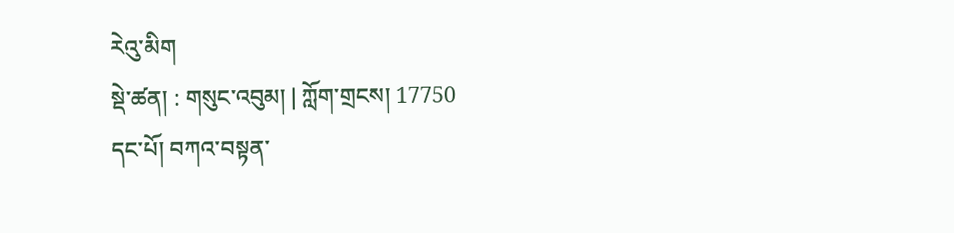རེའུ་མིག
སྡེ་ཚན། : གསུང་འབུམ། | ཀློག་གྲངས། 17750
དང་པོ། བཀའ་བསྟན་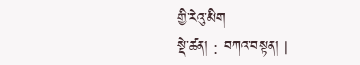གྱི་རེའུ་མིག
སྡེ་ཚན། : བཀའ་བསྟན། |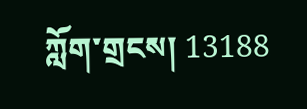ཀློག་གྲངས། 13188